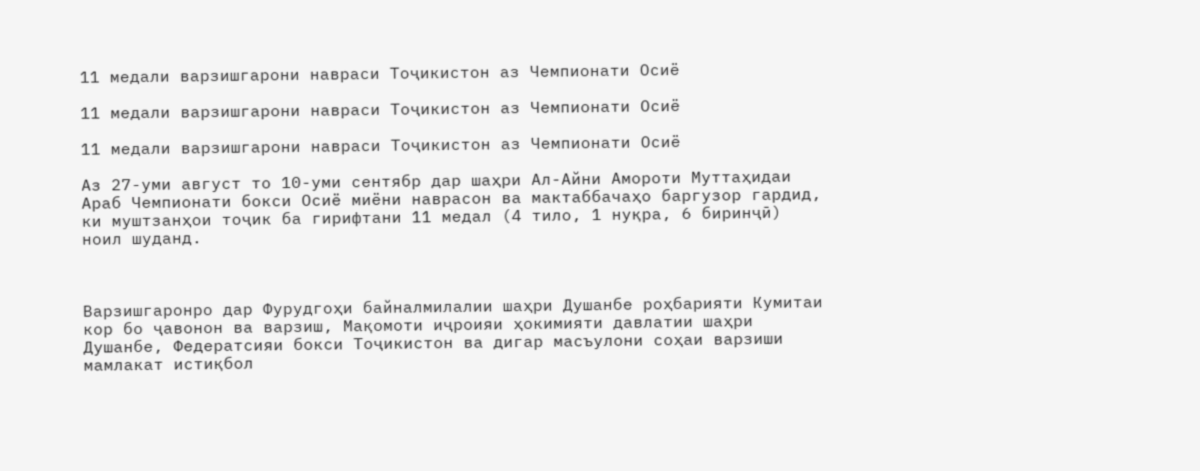11 медали варзишгарони навраси Тоҷикистон аз Чемпионати Осиё

11 медали варзишгарони навраси Тоҷикистон аз Чемпионати Осиё

11 медали варзишгарони навраси Тоҷикистон аз Чемпионати Осиё

Аз 27-уми август то 10-уми сентябр дар шаҳри Ал-Айни Амороти Муттаҳидаи Араб Чемпионати бокси Осиё миёни наврасон ва мактаббачаҳо баргузор гардид, ки муштзанҳои тоҷик ба гирифтани 11 медал (4 тило, 1 нуқра, 6 биринҷӣ) ноил шуданд.



Варзишгаронро дар Фурудгоҳи байналмилалии шаҳри Душанбе роҳбарияти Кумитаи кор бо ҷавонон ва варзиш, Мақомоти иҷроияи ҳокимияти давлатии шаҳри Душанбе, Федератсияи бокси Тоҷикистон ва дигар масъулони соҳаи варзиши мамлакат истиқбол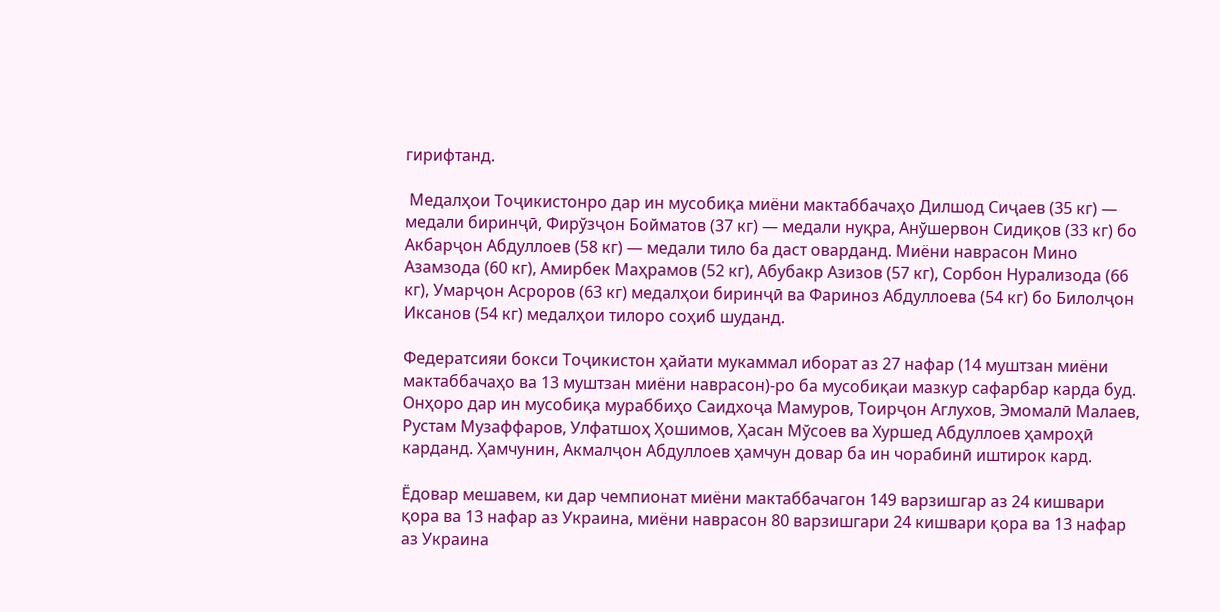гирифтанд.

 Медалҳои Тоҷикистонро дар ин мусобиқа миёни мактаббачаҳо Дилшод Сиҷаев (35 кг) — медали биринҷӣ, Фирўзҷон Бойматов (37 кг) — медали нуқра, Анўшервон Сидиқов (33 кг) бо Акбарҷон Абдуллоев (58 кг) — медали тило ба даст оварданд. Миёни наврасон Мино Азамзода (60 кг), Амирбек Маҳрамов (52 кг), Абубакр Азизов (57 кг), Сорбон Нурализода (66 кг), Умарҷон Асроров (63 кг) медалҳои биринҷӣ ва Фариноз Абдуллоева (54 кг) бо Билолҷон Иксанов (54 кг) медалҳои тилоро соҳиб шуданд.

Федератсияи бокси Тоҷикистон ҳайати мукаммал иборат аз 27 нафар (14 муштзан миёни мактаббачаҳо ва 13 муштзан миёни наврасон)-ро ба мусобиқаи мазкур сафарбар карда буд. Онҳоро дар ин мусобиқа мураббиҳо Саидхоҷа Мамуров, Тоирҷон Аглухов, Эмомалӣ Малаев, Рустам Музаффаров, Улфатшоҳ Ҳошимов, Ҳасан Мўсоев ва Хуршед Абдуллоев ҳамроҳӣ карданд. Ҳамчунин, Акмалҷон Абдуллоев ҳамчун довар ба ин чорабинӣ иштирок кард.

Ёдовар мешавем, ки дар чемпионат миёни мактаббачагон 149 варзишгар аз 24 кишвари қора ва 13 нафар аз Украина, миёни наврасон 80 варзишгари 24 кишвари қора ва 13 нафар аз Украина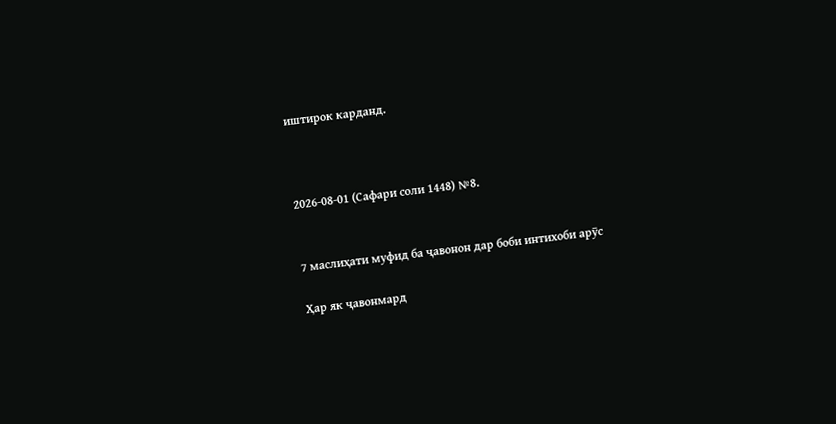иштирок карданд.



2026-08-01 (Сафари соли 1448) №8.


7 маслиҳати муфид ба ҷавонон дар боби интихоби арӯс

Ҳар як ҷавонмард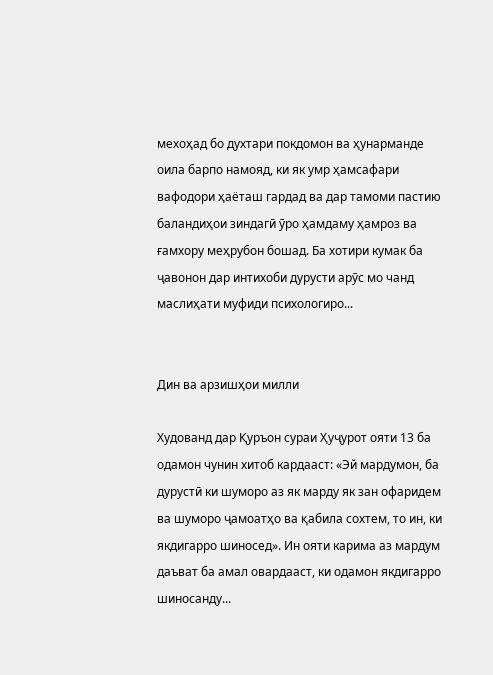мехоҳад бо духтари покдомон ва ҳунарманде оила барпо намояд, ки як умр ҳамсафари вафодори ҳаёташ гардад ва дар тамоми пастию баландиҳои зиндагӣ ӯро ҳамдаму ҳамроз ва ғамхору меҳрубон бошад. Ба хотири кумак ба ҷавонон дар интихоби дурусти арӯс мо чанд маслиҳати муфиди психологиро...


Дин ва арзишҳои милли

Худованд дар Қуръон сураи Ҳуҷурот ояти 13 ба одамон чунин хитоб кардааст: «Эй мардумон, ба дурустӣ ки шуморо аз як марду як зан офаридем ва шуморо ҷамоатҳо ва қабила сохтем, то ин, ки якдигарро шиносед». Ин ояти карима аз мардум даъват ба амал овардааст, ки одамон якдигарро шиносанду...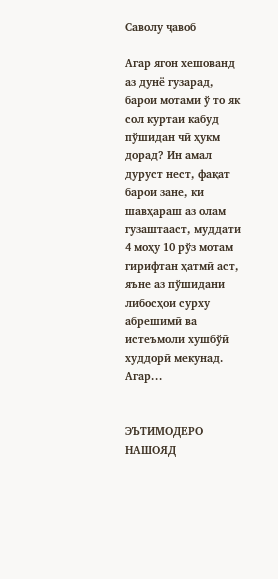Саволу ҷавоб

Агар ягон хешованд аз дунё гузарад, барои мотами ў то як сол куртаи кабуд пўшидан чӣ ҳукм дорад? Ин амал дуруст нест, фақат барои зане, ки шавҳараш аз олам гузаштааст, муддати 4 моҳу 10 рўз мотам гирифтан ҳатмӣ аст, яъне аз пўшидани либосҳои сурху абрешимӣ ва истеъмоли хушбўӣ худдорӣ мекунад. Агар...


ЭЪТИМОДЕРО НАШОЯД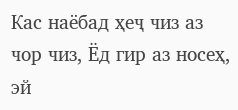Кас наёбад ҳеҷ чиз аз чор чиз, Ёд гир аз носеҳ, эй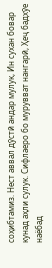соҳибтамиз. Нест аввал дӯстӣ андар мулук, Ин сухан бовар кунад аҳли сулук. Сифлаеро бо мурувват нангарӣ, Ҳеҷ бадхӯе наёбад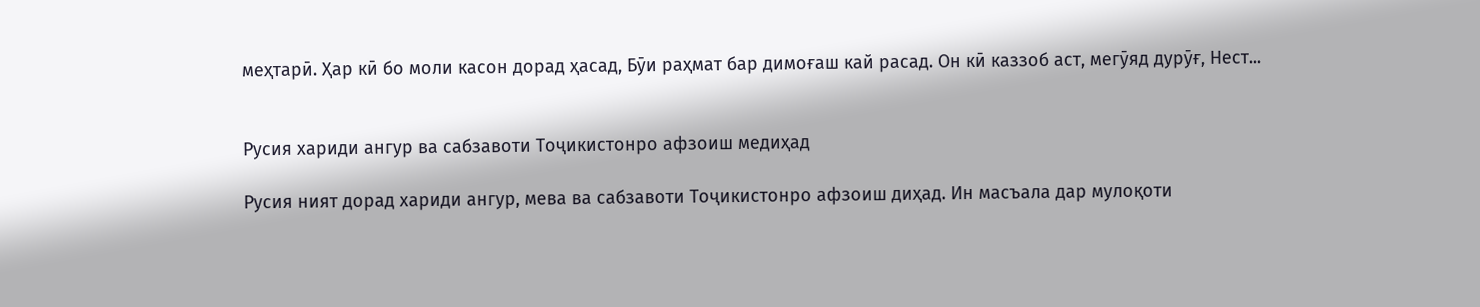меҳтарӣ. Ҳар кӣ бо моли касон дорад ҳасад, Бӯи раҳмат бар димоғаш кай расад. Он кӣ каззоб аст, мегӯяд дурӯғ, Нест...


Русия хариди ангур ва сабзавоти Тоҷикистонро афзоиш медиҳад

Русия ният дорад хариди ангур, мева ва сабзавоти Тоҷикистонро афзоиш диҳад. Ин масъала дар мулоқоти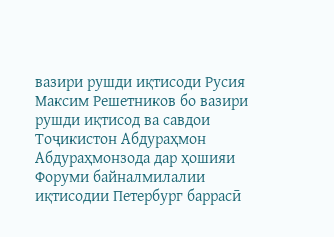вазири рушди иқтисоди Русия Максим Решетников бо вазири рушди иқтисод ва савдои Тоҷикистон Абдураҳмон Абдураҳмонзода дар ҳошияи Форуми байналмилалии иқтисодии Петербург баррасӣ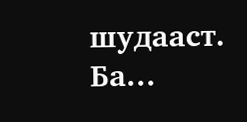шудааст.   Ба...